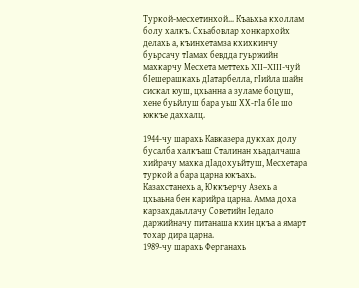Туркой-месхетинхой… Къаьхьа кхоллам болу халкъ. Схьабовлар хонкархойх делахь а, къинхетамза кхихкинчу буьрсачу тIамах бевдда гуьржийн махкарчу Месхета меттехь XII–XIII-чуй бIешерашкахь дIатарбелла, гIийла шайн сискал юуш, цхьанна а зуламе боцуш, хене буьйлуш бара уьш ХХ-гIа бIе шо юккъе даххалц.

1944-чу шарахь Кавказера дукхах долу бусалба халкъаш Сталинан хьадалчаша хийрачу махка дIадохуьйтуш, Месхетара туркой а бара царна юкъахь. Казахстанехь а, Юккъерчу Азехь а цхьаьна бен карийра царна. Амма доха карзахдаьллачу Советийн Iедало даржийначу питанаша кхин цкъа а ямарт тохар дира царна.
1989-чу шарахь Ферганахь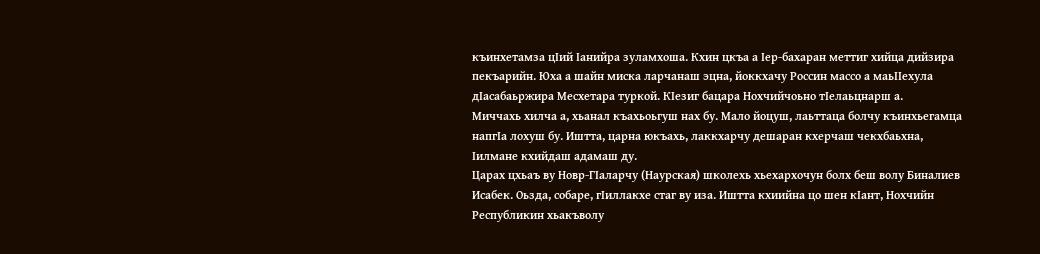къинхетамза цIий Iанийра зуламхоша. Кхин цкъа а Iер-бахаран меттиг хийца дийзира пекъарийн. Юха а шайн миска ларчанаш эцна, йоккхачу Россин массо а маьIIехула дIасабаьржира Месхетара туркой. КIезиг бацара Нохчийчоьно тIелаьцнарш а.
Миччахь хилча а, хьанал къахьоьгуш нах бу. Мало йоцуш, лаьттаца болчу къинхьегамца напгIа лохуш бу. Иштта, царна юкъахь, лаккхарчу дешаран кхерчаш чекхбаьхна, Iилмане кхийдаш адамаш ду.
Царах цхьаъ ву Новр-ГIаларчу (Наурская) школехь хьехархочун болх беш волу Биналиев Исабек. Оьзда, собаре, гIиллакхе стаг ву иза. Иштта кхиийна цо шен кIант, Нохчийн Республикин хьакъволу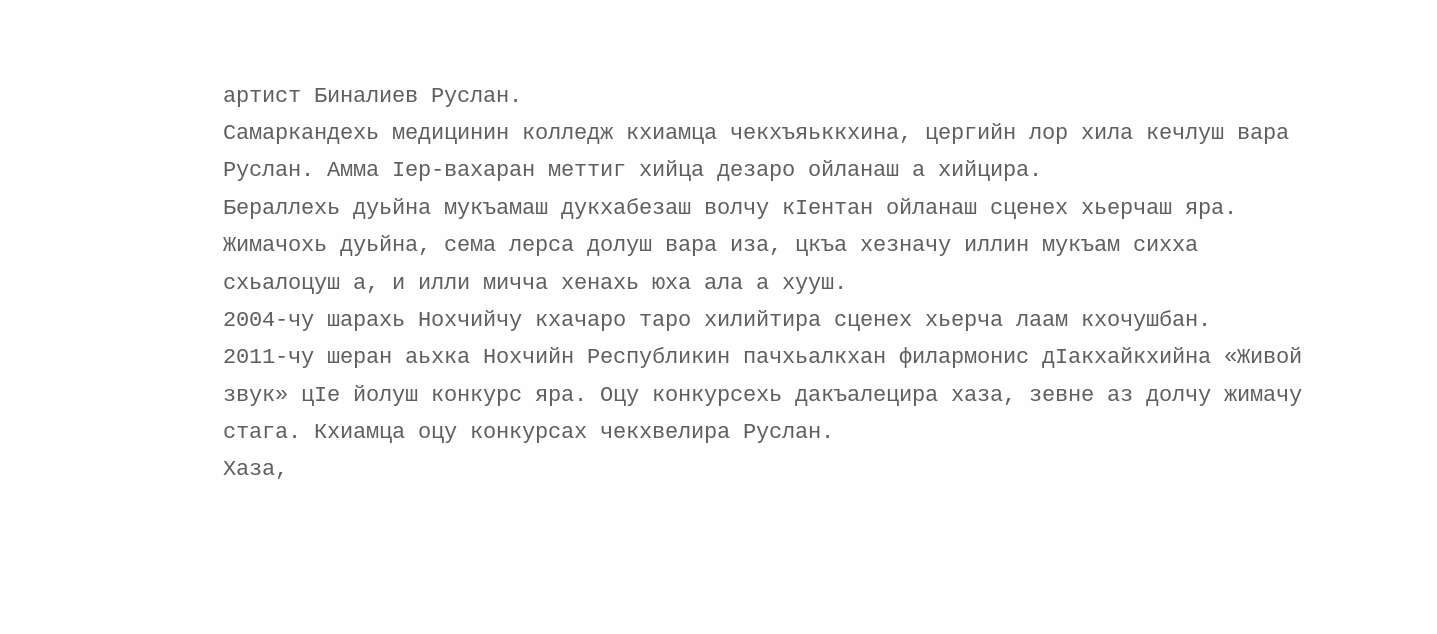артист Биналиев Руслан.
Самаркандехь медицинин колледж кхиамца чекхъяьккхина, цергийн лор хила кечлуш вара Руслан. Амма Iер-вахаран меттиг хийца дезаро ойланаш а хийцира.
Бераллехь дуьйна мукъамаш дукхабезаш волчу кIентан ойланаш сценех хьерчаш яра. Жимачохь дуьйна, сема лерса долуш вара иза, цкъа хезначу иллин мукъам сихха схьалоцуш а, и илли мичча хенахь юха ала а хууш.
2004-чу шарахь Нохчийчу кхачаро таро хилийтира сценех хьерча лаам кхочушбан.
2011-чу шеран аьхка Нохчийн Республикин пачхьалкхан филармонис дIакхайкхийна «Живой звук» цIе йолуш конкурс яра. Оцу конкурсехь дакъалецира хаза, зевне аз долчу жимачу стага. Кхиамца оцу конкурсах чекхвелира Руслан.
Хаза,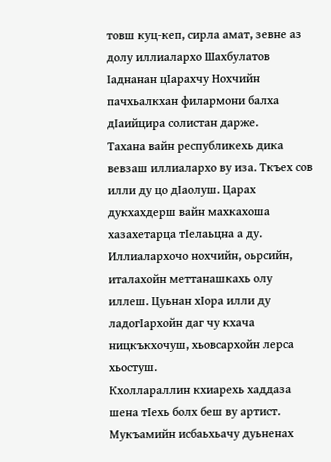товш куц-кеп, сирла амат, зевне аз долу иллиалархо Шахбулатов Iаднанан цIарахчу Нохчийн пачхьалкхан филармони балха дIаийцира солистан дарже.
Тахана вайн республикехь дика вевзаш иллиалархо ву иза. Ткъех сов илли ду цо дIаолуш. Царах дукхахдерш вайн махкахоша хазахетарца тIелаьцна а ду. Иллиалархочо нохчийн, оьрсийн, италахойн меттанашкахь олу иллеш. Цуьнан хIора илли ду ладогIархойн даг чу кхача ницкъкхочуш, хьовсархойн лерса хьостуш.
Кхоллараллин кхиарехь хаддаза шена тIехь болх беш ву артист. Мукъамийн исбаьхьачу дуьненах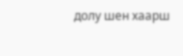долу шен хаарш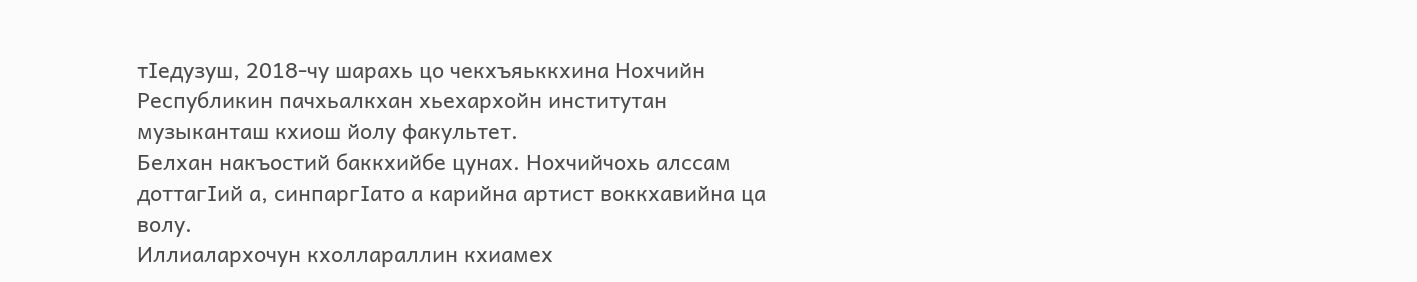тIедузуш, 2018-чу шарахь цо чекхъяьккхина Нохчийн Республикин пачхьалкхан хьехархойн институтан музыканташ кхиош йолу факультет.
Белхан накъостий баккхийбе цунах. Нохчийчохь алссам доттагIий а, синпаргIато а карийна артист воккхавийна ца волу.
Иллиалархочун кхоллараллин кхиамех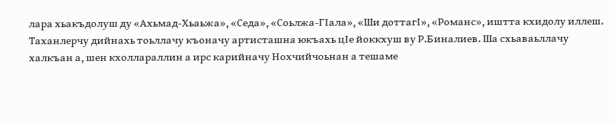лара хьакъдолуш ду «Ахьмад-Хьаьжа», «Седа», «Соьлжа-ГIала», «Ши доттагI», «Романс», иштта кхидолу иллеш.
Таханлерчу дийнахь тоьллачу къоначу артисташна юкъахь цIе йоккхуш ву Р.Биналиев. Ша схьаваьллачу халкъан а, шен кхоллараллин а ирс карийначу Нохчийчоьнан а тешаме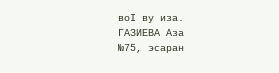воI ву иза.
ГАЗИЕВА Аза
№75, эсаран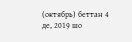(октябрь) беттан 4 де, 2019 шо